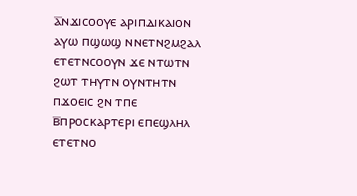ⲁ̅ⲛϫⲓⲥⲟⲟⲩⲉ ⲁⲣⲓⲡⲇⲓⲕⲁⲓⲟⲛ ⲁⲩⲱ ⲡϣⲱϣ ⲛⲛⲉⲧⲛϩⲙϩⲁⲗ ⲉⲧⲉⲧⲛⲥⲟⲟⲩⲛ ϫⲉ ⲛⲧⲱⲧⲛ ϩⲱⲧ ⲧⲏⲩⲧⲛ ⲟⲩⲛⲧⲏⲧⲛ ⲡϫⲟⲉⲓⲥ ϩⲛ ⲧⲡⲉ
ⲃ̅ⲡⲣⲟⲥⲕⲁⲣⲧⲉⲣⲓ ⲉⲡⲉϣⲗⲏⲗ ⲉⲧⲉⲧⲛⲟ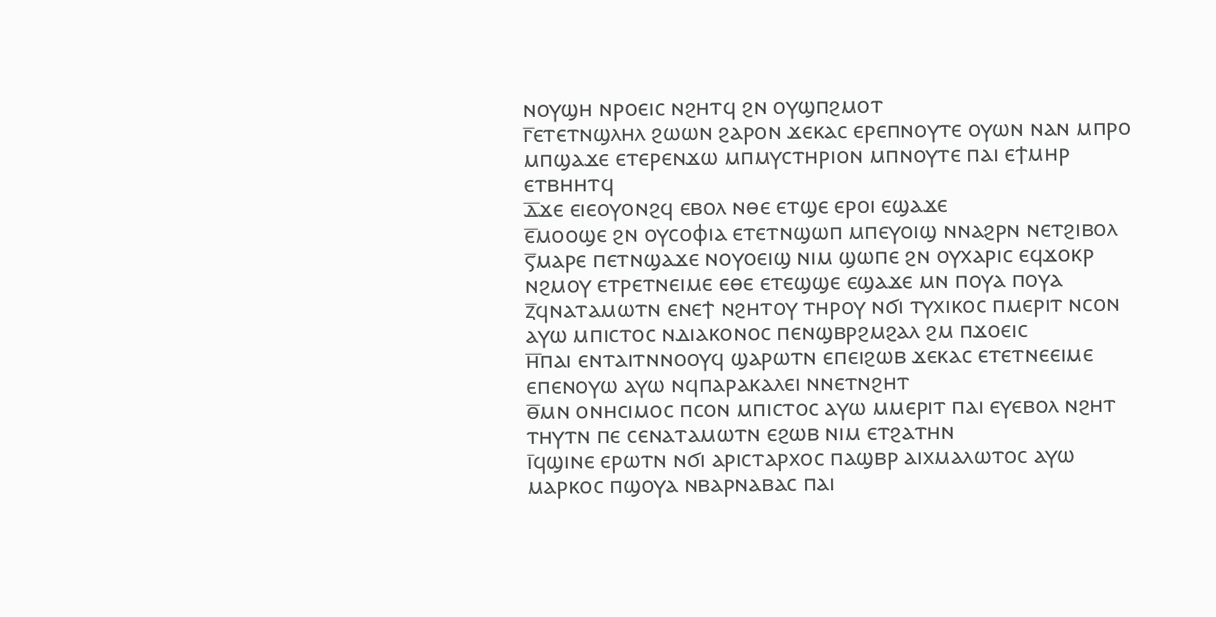ⲛⲟⲩϣⲏ ⲛⲣⲟⲉⲓⲥ ⲛϩⲏⲧϥ ϩⲛ ⲟⲩϣⲡϩⲙⲟⲧ
ⲅ̅ⲉⲧⲉⲧⲛϣⲗⲏⲗ ϩⲱⲱⲛ ϩⲁⲣⲟⲛ ϫⲉⲕⲁⲥ ⲉⲣⲉⲡⲛⲟⲩⲧⲉ ⲟⲩⲱⲛ ⲛⲁⲛ ⲙⲡⲣⲟ ⲙⲡϣⲁϫⲉ ⲉⲧⲉⲣⲉⲛϫⲱ ⲙⲡⲙⲩⲥⲧⲏⲣⲓⲟⲛ ⲙⲡⲛⲟⲩⲧⲉ ⲡⲁⲓ ⲉϯⲙⲏⲣ ⲉⲧⲃⲏⲏⲧϥ
ⲇ̅ϫⲉ ⲉⲓⲉⲟⲩⲟⲛϩϥ ⲉⲃⲟⲗ ⲛⲑⲉ ⲉⲧϣⲉ ⲉⲣⲟⲓ ⲉϣⲁϫⲉ
ⲉ̅ⲙⲟⲟϣⲉ ϩⲛ ⲟⲩⲥⲟⲫⲓⲁ ⲉⲧⲉⲧⲛϣⲱⲡ ⲙⲡⲉⲩⲟⲓϣ ⲛⲛⲁϩⲣⲛ ⲛⲉⲧϩⲓⲃⲟⲗ
ⲋ̅ⲙⲁⲣⲉ ⲡⲉⲧⲛϣⲁϫⲉ ⲛⲟⲩⲟⲉⲓϣ ⲛⲓⲙ ϣⲱⲡⲉ ϩⲛ ⲟⲩⲭⲁⲣⲓⲥ ⲉϥϫⲟⲕⲣ ⲛϩⲙⲟⲩ ⲉⲧⲣⲉⲧⲛⲉⲓⲙⲉ ⲉⲑⲉ ⲉⲧⲉϣϣⲉ ⲉϣⲁϫⲉ ⲙⲛ ⲡⲟⲩⲁ ⲡⲟⲩⲁ
ⲍ̅ϥⲛⲁⲧⲁⲙⲱⲧⲛ ⲉⲛⲉϯ ⲛϩⲏⲧⲟⲩ ⲧⲏⲣⲟⲩ ⲛϭⲓ ⲧⲩⲭⲓⲕⲟⲥ ⲡⲙⲉⲣⲓⲧ ⲛⲥⲟⲛ ⲁⲩⲱ ⲙⲡⲓⲥⲧⲟⲥ ⲛⲇⲓⲁⲕⲟⲛⲟⲥ ⲡⲉⲛϣⲃⲣϩⲙϩⲁⲗ ϩⲙ ⲡϫⲟⲉⲓⲥ
ⲏ̅ⲡⲁⲓ ⲉⲛⲧⲁⲓⲧⲛⲛⲟⲟⲩϥ ϣⲁⲣⲱⲧⲛ ⲉⲡⲉⲓϩⲱⲃ ϫⲉⲕⲁⲥ ⲉⲧⲉⲧⲛⲉⲉⲓⲙⲉ ⲉⲡⲉⲛⲟⲩⲱ ⲁⲩⲱ ⲛϥⲡⲁⲣⲁⲕⲁⲗⲉⲓ ⲛⲛⲉⲧⲛϩⲏⲧ
ⲑ̅ⲙⲛ ⲟⲛⲏⲥⲓⲙⲟⲥ ⲡⲥⲟⲛ ⲙⲡⲓⲥⲧⲟⲥ ⲁⲩⲱ ⲙⲙⲉⲣⲓⲧ ⲡⲁⲓ ⲉⲩⲉⲃⲟⲗ ⲛϩⲏⲧ ⲧⲏⲩⲧⲛ ⲡⲉ ⲥⲉⲛⲁⲧⲁⲙⲱⲧⲛ ⲉϩⲱⲃ ⲛⲓⲙ ⲉⲧϩⲁⲧⲏⲛ
ⲓ̅ϥϣⲓⲛⲉ ⲉⲣⲱⲧⲛ ⲛϭⲓ ⲁⲣⲓⲥⲧⲁⲣⲭⲟⲥ ⲡⲁϣⲃⲣ ⲁⲓⲭⲙⲁⲗⲱⲧⲟⲥ ⲁⲩⲱ ⲙⲁⲣⲕⲟⲥ ⲡϣⲟⲩⲁ ⲛⲃⲁⲣⲛⲁⲃⲁⲥ ⲡⲁⲓ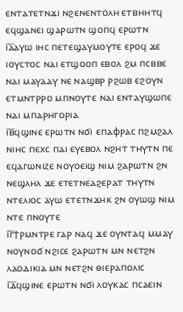ⲉⲛⲧⲁⲧⲉⲧⲛϫⲓ ⲛϩⲉⲛⲉⲛⲧⲟⲗⲏ ⲉⲧⲃⲏⲏⲧϥ ⲉϥϣⲁⲛⲉⲓ ϣⲁⲣⲱⲧⲛ ϣⲟⲡϥ ⲉⲣⲱⲧⲛ
ⲓ̅ⲁ̅ⲁⲩⲱ ⲓⲏⲥ ⲡⲉⲧⲉϣⲁⲩⲙⲟⲩⲧⲉ ⲉⲣⲟϥ ϫⲉ ⲓⲟⲩⲥⲧⲟⲥ ⲛⲁⲓ ⲉⲧϣⲟⲟⲡ ⲉⲃⲟⲗ ϩⲙ ⲡⲥⲃⲃⲉ ⲛⲁⲓ ⲙⲁⲩⲁⲁⲩ ⲛⲉ ⲛⲁϣⲃⲣ ⲣϩⲱⲃ ⲉϩⲟⲩⲛ ⲉⲧⲙⲛⲧⲣⲣⲟ ⲙⲡⲛⲟⲩⲧⲉ ⲛⲁⲓ ⲉⲛⲧⲁⲩϣⲱⲡⲉ ⲛⲁⲓ ⲙⲡⲁⲣⲏⲅⲟⲣⲓⲁ
ⲓ̅ⲃ̅ϥϣⲓⲛⲉ ⲉⲣⲱⲧⲛ ⲛϭⲓ ⲉⲡⲁⲫⲣⲁⲥ ⲡϩⲙϩⲁⲗ ⲛⲓⲏⲥ ⲡⲉⲭⲥ ⲡⲁⲓ ⲉⲩⲉⲃⲟⲗ ⲛϩⲏⲧ ⲧⲏⲩⲧⲛ ⲡⲉ ⲉϥⲁⲅⲱⲛⲓⲍⲉ ⲛⲟⲩⲟⲉⲓϣ ⲛⲓⲙ ϩⲁⲣⲱⲧⲛ ϩⲛ ⲛⲉϣⲗⲏⲗ ϫⲉ ⲉⲧⲉⲧⲛⲉⲁϩⲉⲣⲁⲧ ⲧⲏⲩⲧⲛ ⲛⲧⲉⲗⲓⲟⲥ ⲁⲩⲱ ⲉⲧⲉⲧⲛϫⲏⲕ ϩⲛ ⲟⲩⲱϣ ⲛⲓⲙ ⲛⲧⲉ ⲡⲛⲟⲩⲧⲉ
ⲓ̅ⲅ̅ϯⲣⲙⲛⲧⲣⲉ ⲅⲁⲣ ⲛⲁϥ ϫⲉ ⲟⲩⲛⲧⲁϥ ⲙⲙⲁⲩ ⲛⲟⲩⲛⲟϭ ⲛϩⲓⲥⲉ ϩⲁⲣⲱⲧⲛ ⲙⲛ ⲛⲉⲧϩⲛ ⲗⲁⲟⲇⲓⲕⲓⲁ ⲙⲛ ⲛⲉⲧϩⲛ ⲑⲓⲉⲣⲁⲡⲟⲗⲓⲥ
ⲓ̅ⲇ̅ϥϣⲓⲛⲉ ⲉⲣⲱⲧⲛ ⲛϭⲓ ⲗⲟⲩⲕⲁⲥ ⲡⲥⲁⲉⲓⲛ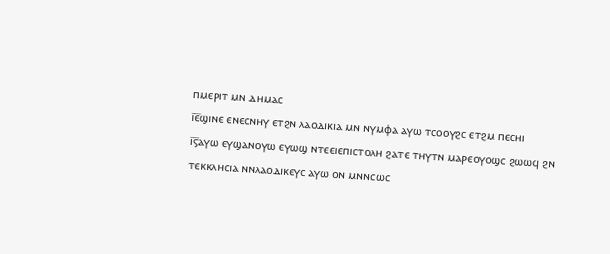ⲡⲙⲉⲣⲓⲧ ⲙⲛ ⲇⲏⲙⲁⲥ
ⲓ̅ⲉ̅ϣⲓⲛⲉ ⲉⲛⲉⲥⲛⲏⲩ ⲉⲧϩⲛ ⲗⲁⲟⲇⲓⲕⲓⲁ ⲙⲛ ⲛⲩⲙⲫⲁ ⲁⲩⲱ ⲧⲥⲟⲟⲩϩⲥ ⲉⲧϩⲙ ⲡⲉⲥⲏⲓ
ⲓ̅ⲋ̅ⲁⲩⲱ ⲉⲩϣⲁⲛⲟⲩⲱ ⲉⲩⲱϣ ⲛⲧⲉⲉⲓⲉⲡⲓⲥⲧⲟⲗⲏ ϩⲁⲧⲉ ⲧⲏⲩⲧⲛ ⲙⲁⲣⲉⲟⲩⲟϣⲥ ϩⲱⲱϥ ϩⲛ ⲧⲉⲕⲕⲗⲏⲥⲓⲁ ⲛⲛⲗⲁⲟⲇⲓⲕⲉⲩⲥ ⲁⲩⲱ ⲟⲛ ⲙⲛⲛⲥⲱⲥ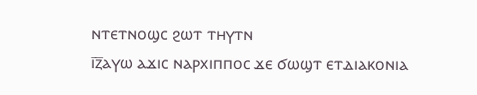ⲛⲧⲉⲧⲛⲟϣⲥ ϩⲱⲧ ⲧⲏⲩⲧⲛ
ⲓ̅ⲍ̅ⲁⲩⲱ ⲁϫⲓⲥ ⲛⲁⲣⲭⲓⲡⲡⲟⲥ ϫⲉ ϭⲱϣⲧ ⲉⲧⲇⲓⲁⲕⲟⲛⲓⲁ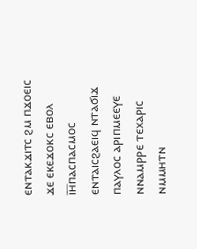ⲉⲛⲧⲁⲕϫⲓⲧⲥ ϩⲙ ⲡϫⲟⲉⲓⲥ ϫⲉ ⲉⲕⲉϫⲟⲕⲥ ⲉⲃⲟⲗ
ⲓ̅ⲏ̅ⲡⲁⲥⲡⲁⲥⲙⲟⲥ ⲉⲛⲧⲁⲓⲥϩⲁⲉⲓϥ ⲛⲧⲁϭⲓϫ ⲡⲁⲩⲗⲟⲥ ⲁⲣⲓⲡⲙⲉⲉⲩⲉ ⲛⲛⲁⲙⲣⲣⲉ ⲧⲉⲭⲁⲣⲓⲥ ⲛⲙⲙⲏⲧⲛ